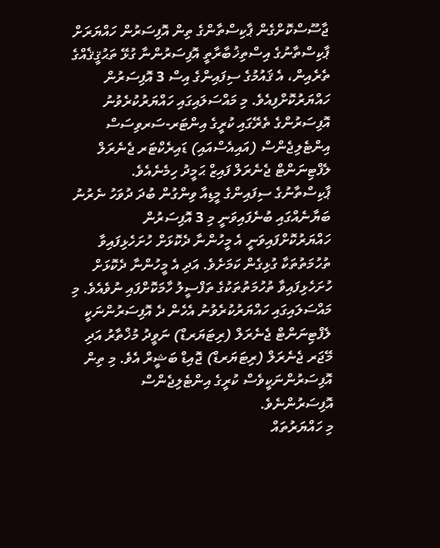ޖާސޫސްކޮށްގެން ޕާކިސްތާންގެ ތިން އޮފިސަރުން ހައްޔަރަށް
ޕާކިސްތާނުގެ އިސްތިޚުބާރާތީ އޮފިސަރުންނާ ގުޅޭ ތަޙުޤީޤެއްގެ ތެރެއިން، އެ ޤައުމުގެ ސިފައިންގެ އިސް 3 އޮފިސަރުން ހައްޔަރުކޮށްފިއެވެ. މި މައްސަލައިގައި ހައްޔަރުކުރެވުނު އޮފިސަރުންގެ ތެރޭގައި ކުރީގެ އިންޓަރ-ސަރވިސަސް އިންޓެލިޖެންސް (އައިއެސްއައި) ޑައިރެކްޓަރ ޖެނެރަލް ލެފްޓިނަންޓް ޖެނެރަލް ފައިޒް ޙަމީދު ހިމެނެއެވެ.
ޕާކިސްތާނުގެ ސިފައިންގެ މީޑިއާ ވިންގުން ބުދަ ދުވަހު ނެރުނު ބަޔާނެއްގައި ބުނެފައިވަނީ މި 3 އޮފިސަރުން ހައްޔަރުކޮށްފައިވަނީ އެ މީހުންނާ ދެކޮޅަށް ހުށަހެޅިފައިވާ ތުހުމަތުތަކާ ގުޅިގެން ކަމަށެވެ. އަދި އެ މީހުންނާ ދެކޮޅަށް ހުށަހެޅިފައިވާ ތުހުމަތުތަކުގެ ތަފްސީލު ހާމަކޮށްފައި ނުވެއެވެ. މި މައްސަލައިގައި ހައްޔަރުކުރެވުނު އެހެން ދެ އޮފިސަރުންނަކީ ލެފްޓިނަންޓް ޖެނެރަލް (ރިޓަޔަރޑް) ނަވީދު މުޚްތާރު އަދި މޭޖަރ ޖެނެރަލް (ރިޓަޔަރޑް) ޖޮއިޑް ބަޝީރް އެވެ. މި ތިން އޮފިސަރުންނަކީވެސް ކުރީގެ އިންޓެލިޖެންސް އޮފިސަރުންނެވެ.
މި ހައްޔަރުތައް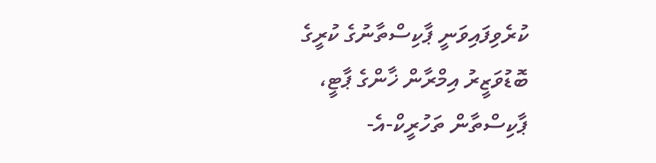ކުރެވިފައިވަނީ ޕާކިސްތާނުގެ ކުރީގެ ބޮޑުވަޒީރު އިމްރާން ޚާންގެ ޕާޓީ، ޕާކިސްތާން ތަހުރީކް-އެ-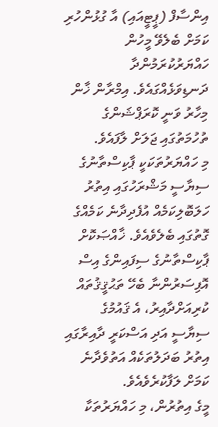އިންސާފް (ޕީޓީއައި) އާ ގުޅުންހުރި ކަމަށް ބެލެވޭ މީހުން ހައްޔަރުކުރަމުންދާ ދަނޑިވަޅެއްގައެވެ. އިމްރާން ޚާން މިހާރު ވަނީ ކޮރަޕްޝަންގެ ތުހުމަތުގައި ޖަލަށް ލާފައެވެ.
މި ހައްޔަރުތަކަކީ ޕާކިސްތާނުގެ ސިޔާސީ މަޝްރަހުގައި އިތުރު ހަލަބޮލިކަމެއް އުފެދިދާނެ ކަމެއްގެ ގޮތުގައި ބެލެވެއެވެ. ޚާއްޞަކޮށް ޕާކިސްތާނުގެ ސިފައިންގެ އިސް އޮފިސަރުންނާ ބެހޭ ތަޙުޤީޤުތައް ކުރިއަށްދާއިރު، އެ ޤައުމުގެ ސިޔާސީ އަދި އަސްކަރީ ދާއިރާގައި އިތުރު ބަދަލުތަކެއް އަތުވެދާނެ ކަމަށް ލަފާކުރެވެއެވެ.
މީގެ އިތުރުން، މި ހައްޔަރުތަކާ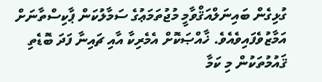ގުޅިގެން ބައިނަލްއަޤްވާމީ މުޖުތަމަޢުގެ ސަމާލުކަން ޕާކިސްތާނަށް އަމާޒުވެފައިވެއެވެ. ޚާއްޞަކޮށް އެމެރިކާ އާއި ޗައިނާ ފަދަ ބޮޑެތި ޤައުމުތަކުން މި ކަމާ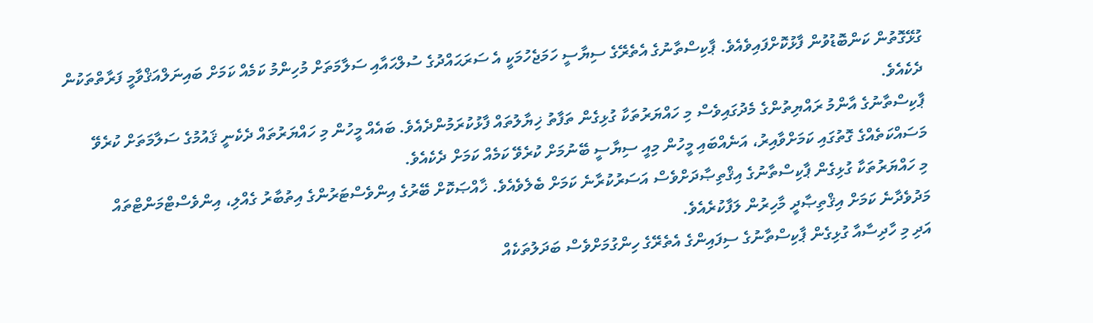ގުޅޭގޮތުން ކަންބޮޑުވުން ފާޅުކޮށްފައިވެއެވެ. ޕާކިސްތާނުގެ އެތެރޭގެ ސިޔާސީ ހަމަޖެހުމަކީ އެ ސަރަޙައްދުގެ ސުލްޙައާއި ސަލާމަތަށް މުހިންމު ކަމެއް ކަމަށް ބައިނަލްއަޤްވާމީ ފަރާތްތަކުން ދެކެއެވެ.
ޕާކިސްތާނުގެ އާންމު ރައްޔިތުންގެ މެދުގައިވެސް މި ހައްޔަރުތަކާ ގުޅިގެން ތަފާތު ޚިޔާލުތައް ފާޅުކުރަމުންދެއެވެ. ބައެއް މީހުން މި ހައްޔަރުތައް ދެކެނީ ޤައުމުގެ ސަލާމަތަށް ކުރެވޭ މަސައްކަތެއްގެ ގޮތުގައި ކަމަށްވާއިރު، އަނެއްބައި މީހުން މިއީ ސިޔާސީ ބޭނުމަށް ކުރެވޭ ކަމެއް ކަމަށް ދެކެއެވެ.
މި ހައްޔަރުތަކާ ގުޅިގެން ޕާކިސްތާނުގެ އިޤްތިޞާދަށްވެސް އަސަރުކުރާނެ ކަމަށް ބެލެވެއެވެ. ޚާއްޞަކޮށް ބޭރުގެ އިންވެސްޓަރުންގެ އިތުބާރު ގެއްލި، އިންވެސްޓްމަންޓްތައް މަދުވެދާނެ ކަމަށް އިޤްތިޞާދީ މާހިރުން ލަފާކުރެއެވެ.
އަދި މި ހާދިސާއާ ގުޅިގެން ޕާކިސްތާނުގެ ސިފައިންގެ އެތެރޭގެ ހިންގުމަށްވެސް ބަދަލުތަކެއް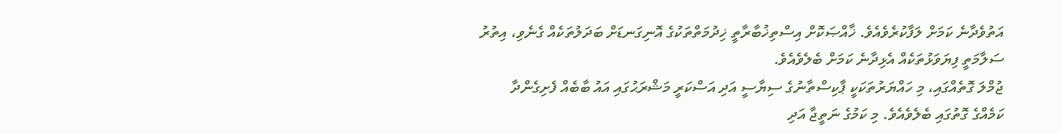އަތުވެދާނެ ކަމަށް ލަފާކުރެވެއެވެ. ޚާއްޞަކޮށް އިސްތިޚުބާރާތީ ޚިދުމަތްތަކުގެ އޮނިގަނޑަށް ބަދަލުތަކެއް ގެނެވި، އިތުރު ސަލާމަތީ ފިޔަވަޅުތަކެއް އެޅިދާނެ ކަމަށް ބެލެވެއެވެ.
ޖުމްލަ ގޮތެއްގައި، މި ހައްޔަރުތަކަކީ ޕާކިސްތާނުގެ ސިޔާސީ އަދި އަސްކަރީ މަޝްރަޙުގައި އައު ބާބެއް ފެށިގެންދާ ކަމެއްގެ ގޮތުގައި ބެލެވެއެވެ. މި ކަމުގެ ނަތީޖާ އަދި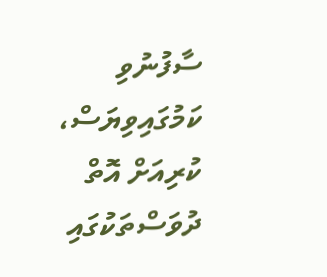ސާފުނުވި ކަމުގައިވިޔަސް، ކުރިއަށް އޮތް ދުވަސްތަކުގައި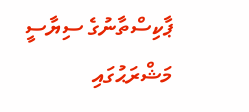ޕާކިސްތާނުގެ ސިޔާސީ މަޝްރަޙުގައި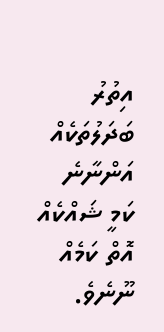އިތުރު ބަދަލުތަކެއް އަންނާނެ ކަމީ ޝައްކެއް އޮތް ކަމެއް ނޫނެވެ.